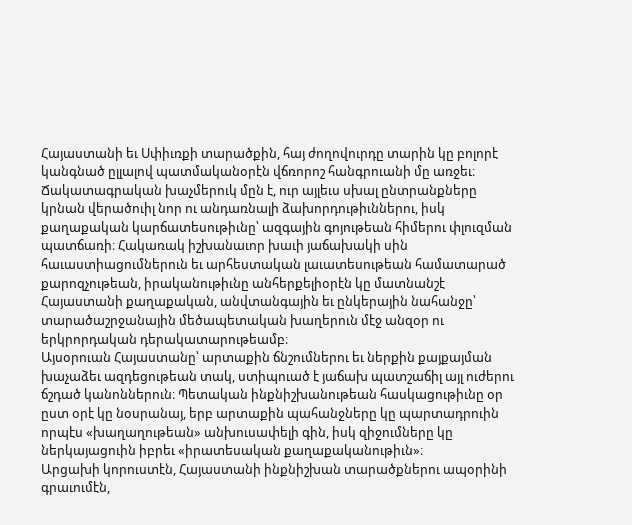Հայաստանի եւ Սփիւռքի տարածքին, հայ ժողովուրդը տարին կը բոլորէ կանգնած ըլլալով պատմականօրէն վճռորոշ հանգրուանի մը առջեւ։ Ճակատագրական խաչմերուկ մըն է, ուր այլեւս սխալ ընտրանքները կրնան վերածուիլ նոր ու անդառնալի ձախորդութիւններու, իսկ քաղաքական կարճատեսութիւնը՝ ազգային գոյութեան հիմերու փլուզման պատճառի։ Հակառակ իշխանաւոր խաւի յաճախակի սին հաւաստիացումներուն եւ արհեստական լաւատեսութեան համատարած քարոզչութեան, իրականութիւնը անհերքելիօրէն կը մատնանշէ Հայաստանի քաղաքական, անվտանգային եւ ընկերային նահանջը՝ տարածաշրջանային մեծապետական խաղերուն մէջ անզօր ու երկրորդական դերակատարութեամբ։
Այսօրուան Հայաստանը՝ արտաքին ճնշումներու եւ ներքին քայքայման խաչաձեւ ազդեցութեան տակ, ստիպուած է յաճախ պատշաճիլ այլ ուժերու ճշդած կանոններուն։ Պետական ինքնիշխանութեան հասկացութիւնը օր ըստ օրէ կը նօսրանայ, երբ արտաքին պահանջները կը պարտադրուին որպէս «խաղաղութեան» անխուսափելի գին, իսկ զիջումները կը ներկայացուին իբրեւ «իրատեսական քաղաքականութիւն»։
Արցախի կորուստէն, Հայաստանի ինքնիշխան տարածքներու ապօրինի գրաւումէն,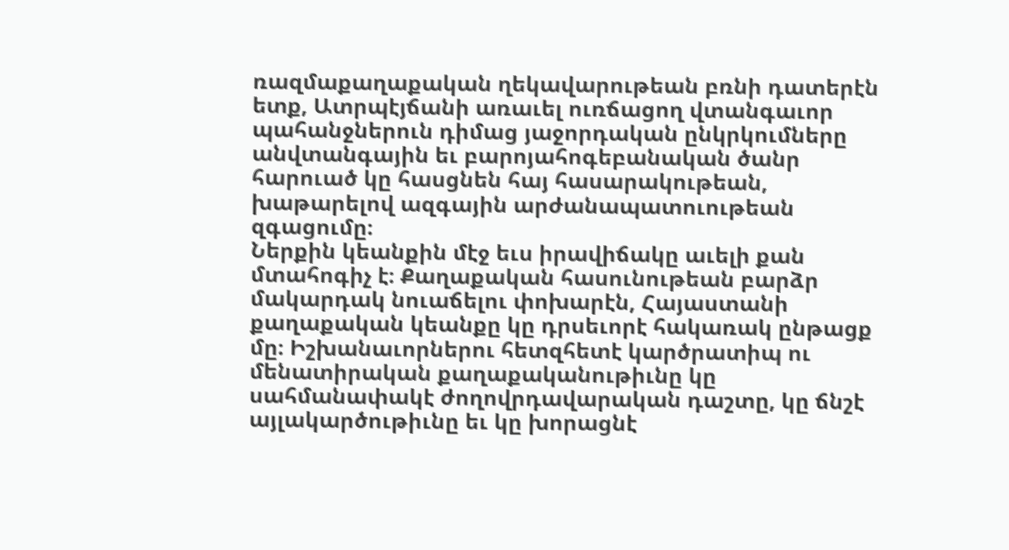ռազմաքաղաքական ղեկավարութեան բռնի դատերէն ետք, Ատրպէյճանի առաւել ուռճացող վտանգաւոր պահանջներուն դիմաց յաջորդական ընկրկումները անվտանգային եւ բարոյահոգեբանական ծանր հարուած կը հասցնեն հայ հասարակութեան, խաթարելով ազգային արժանապատուութեան զգացումը։
Ներքին կեանքին մէջ եւս իրավիճակը աւելի քան մտահոգիչ է։ Քաղաքական հասունութեան բարձր մակարդակ նուաճելու փոխարէն, Հայաստանի քաղաքական կեանքը կը դրսեւորէ հակառակ ընթացք մը։ Իշխանաւորներու հետզհետէ կարծրատիպ ու մենատիրական քաղաքականութիւնը կը սահմանափակէ ժողովրդավարական դաշտը, կը ճնշէ այլակարծութիւնը եւ կը խորացնէ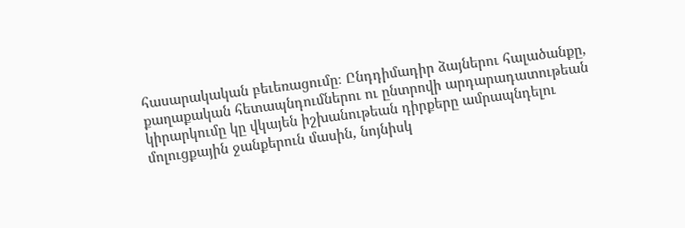հասարակական բեւեռացումը։ Ընդդիմադիր ձայներու հալածանքը, քաղաքական հետապնդումներու ու ընտրովի արդարադատութեան կիրարկումը կը վկայեն իշխանութեան դիրքերը ամրապնդելու մոլուցքային ջանքերուն մասին, նոյնիսկ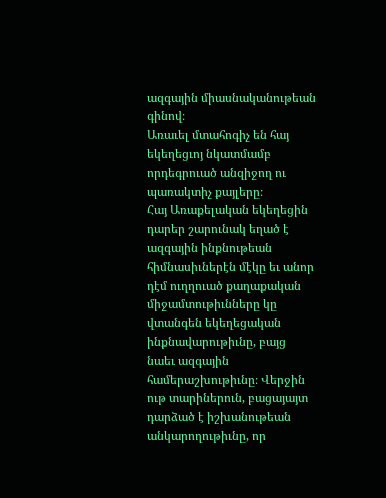ազգային միասնականութեան գինով։
Առաւել մտահոգիչ են հայ եկեղեցւոյ նկատմամբ որդեգրուած անզիջող ու պառակտիչ քայլերը։
Հայ Առաքելական եկեղեցին դարեր շարունակ եղած է ազգային ինքնութեան հիմնասիւներէն մէկը եւ անոր դէմ ուղղուած քաղաքական միջամտութիւնները կը վտանգեն եկեղեցական ինքնավարութիւնը, բայց նաեւ ազգային համերաշխութիւնը։ Վերջին ութ տարիներուն, բացայայտ դարձած է իշխանութեան անկարողութիւնը, որ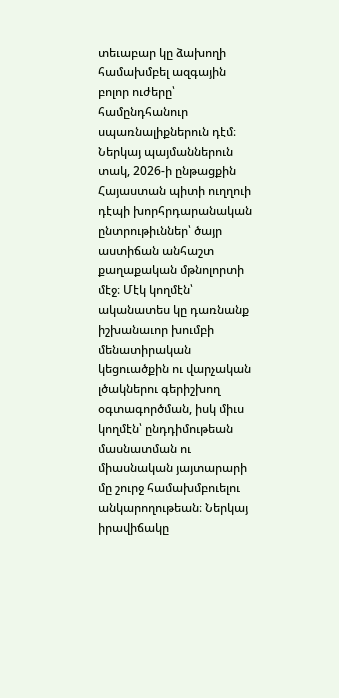տեւաբար կը ձախողի համախմբել ազգային բոլոր ուժերը՝ համընդհանուր սպառնալիքներուն դէմ։
Ներկայ պայմաններուն տակ, 2026-ի ընթացքին Հայաստան պիտի ուղղուի դէպի խորհրդարանական ընտրութիւններ՝ ծայր աստիճան անհաշտ քաղաքական մթնոլորտի մէջ։ Մէկ կողմէն՝ ականատես կը դառնանք իշխանաւոր խումբի մենատիրական կեցուածքին ու վարչական լծակներու գերիշխող օգտագործման, իսկ միւս կողմէն՝ ընդդիմութեան մասնատման ու միասնական յայտարարի մը շուրջ համախմբուելու անկարողութեան։ Ներկայ իրավիճակը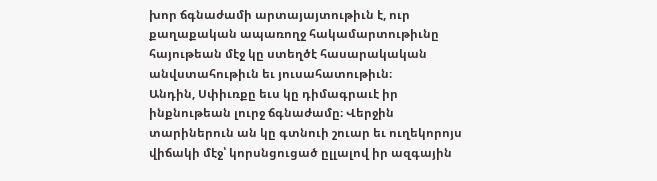խոր ճգնաժամի արտայայտութիւն է, ուր քաղաքական ապառողջ հակամարտութիւնը հայութեան մէջ կը ստեղծէ հասարակական անվստահութիւն եւ յուսահատութիւն։
Անդին, Սփիւռքը եւս կը դիմագրաւէ իր ինքնութեան լուրջ ճգնաժամը։ Վերջին տարիներուն ան կը գտնուի շուար եւ ուղեկորոյս վիճակի մէջ՝ կորսնցուցած ըլլալով իր ազգային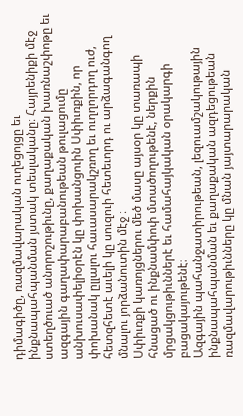դիմագիծը, ռազմավարական ուղեցոյցը եւ ինքնապահպանման յստակ տեսլականը։ Հայրենիքի մէջ ստեղծուած անորոշութիւնը, քաղաքական խառնաշփոթը եւ ազգային գաղափարաբանութեան թուլացումը անխուսափելիօրէն կը փոխանցուին Սփիւռքին, որ փոխանակ ըլլալու հաւասարակշռող եւ ուղղորդող ուժ, հետզհետէ աւելի կը սուզուի հետեւորդ ու արձագանգող մնալու յորձանուտին մէջ ։
Սփիւռքի կառոյցներու մեծ մասը այսօր կը տառապի հնացած ու ինքնամփոփ մտածողութենէ, ներքին մրցակցութիւններէ եւ համահայկական օրակարգի բացակայութենէ։
Ազգային պահանջատիրութեան, լեզուամշակութային ինքնապահպանման եւ քաղաքական ազդեցութեան ռազմավարութիւնները կը մնան յայտարարական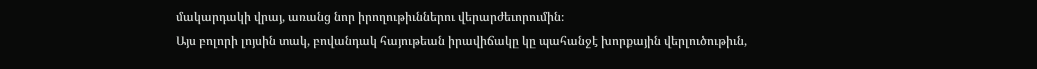մակարդակի վրայ, առանց նոր իրողութիւններու վերարժեւորումին։
Այս բոլորի լոյսին տակ, բովանդակ հայութեան իրավիճակը կը պահանջէ խորքային վերլուծութիւն,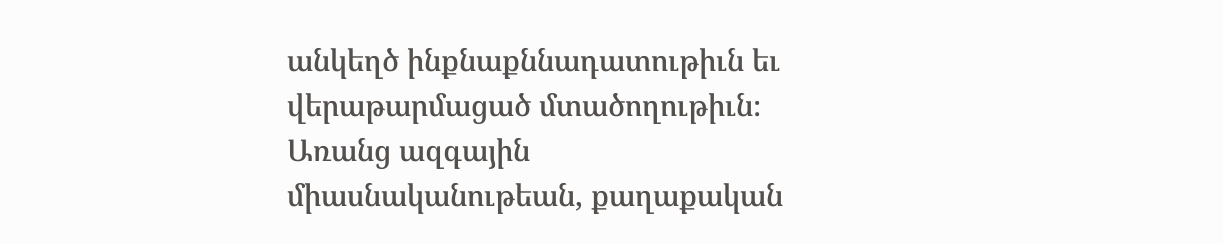անկեղծ ինքնաքննադատութիւն եւ վերաթարմացած մտածողութիւն։
Առանց ազգային միասնականութեան, քաղաքական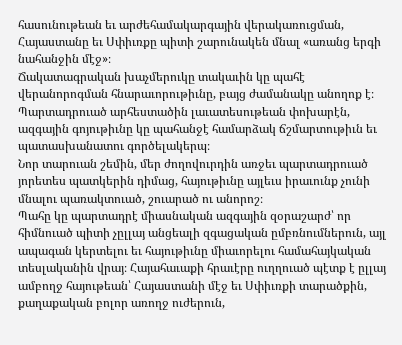հասունութեան եւ արժեհամակարգային վերակառուցման, Հայաստանը եւ Սփիւռքը պիտի շարունակեն մնալ «առանց երգի նահանջին մէջ»։
Ճակատագրական խաչմերուկը տակաւին կը պահէ վերանորոգման հնարաւորութիւնը, բայց ժամանակը անողոք է։ Պարտադրուած արհեստածին լաւատեսութեան փոխարէն, ազգային գոյութիւնը կը պահանջէ համարձակ ճշմարտութիւն եւ պատասխանատու գործելակերպ։
Նոր տարուան շեմին, մեր ժողովուրդին առջեւ պարտադրուած յորետես պատկերին դիմաց, հայութիւնը այլեւս իրաւունք չունի մնալու պառակտուած, շուարած ու անորոշ։
Պահը կը պարտադրէ միասնական ազգային զօրաշարժ՝ որ հիմնուած պիտի չըլլայ անցեալի զգացական ըմբռնումներուն, այլ ապագան կերտելու եւ հայութիւնը միաւորելու համահայկական տեսլականին վրայ։ Հայահաւաքի հրաւէրը ուղղուած պէտք է ըլլայ ամբողջ հայութեան՝ Հայաստանի մէջ եւ Սփիւռքի տարածքին, քաղաքական բոլոր առողջ ուժերուն,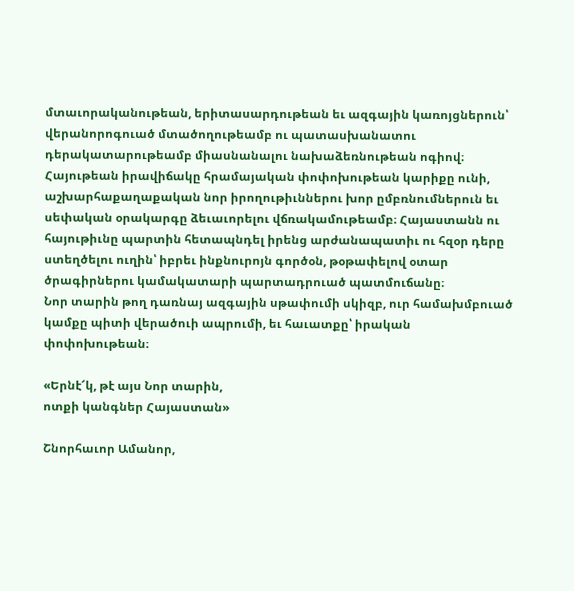մտաւորականութեան, երիտասարդութեան եւ ազգային կառոյցներուն՝ վերանորոգուած մտածողութեամբ ու պատասխանատու դերակատարութեամբ միասնանալու նախաձեռնութեան ոգիով։
Հայութեան իրավիճակը հրամայական փոփոխութեան կարիքը ունի, աշխարհաքաղաքական նոր իրողութիւններու խոր ըմբռնումներուն եւ սեփական օրակարգը ձեւաւորելու վճռակամութեամբ։ Հայաստանն ու հայութիւնը պարտին հետապնդել իրենց արժանապատիւ ու հզօր դերը ստեղծելու ուղին՝ իբրեւ ինքնուրոյն գործօն, թօթափելով օտար ծրագիրներու կամակատարի պարտադրուած պատմուճանը։
Նոր տարին թող դառնայ ազգային սթափումի սկիզբ, ուր համախմբուած կամքը պիտի վերածուի ապրումի, եւ հաւատքը՝ իրական փոփոխութեան։

«Երնէ՜կ, թէ այս Նոր տարին,
ոտքի կանգներ Հայաստան»

Շնորհաւոր Ամանոր,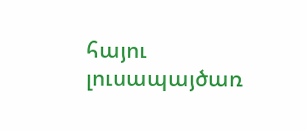հայու լուսապայծառ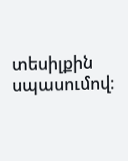տեսիլքին սպասումով։